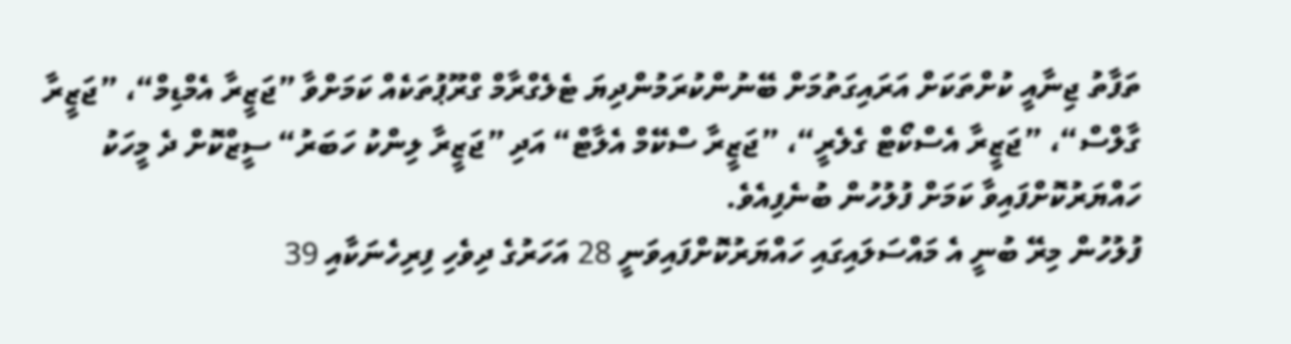ތަފާތު ޖިނާއީ ކުށްތަކަށް އަރައިގަތުމަށް ބޭނުންކުރަމުންދިޔަ ޓެލެގްރާމް ގްރޫޕުތަކެއް ކަމަށްވާ ”ޖަޒީރާ އެމްޑިމް“، ”ޖަޒީރާ ގާލްސް“، ”ޖަޒީރާ އެސްކޯޓް ގެލެރީ“، ”ޖަޒީރާ ސްކޭމް އެލާޓް“ އަދި ”ޖަޒީރާ ލިންކު ހަބަރު“ ސީޒްކޮށް ދެ މީހަކު ހައްޔަރުކޮށްފައިވާ ކަމަށް ފުލުހުން ބުނެފިއެވެ.
ފުލުހުން މިރޭ ބުނީ އެ މައްސަލައިގައި ހައްޔަރުކޮށްފައިވަނީ 28 އަހަރުގެ ދިވެހި ފިރިހެނަކާއި 39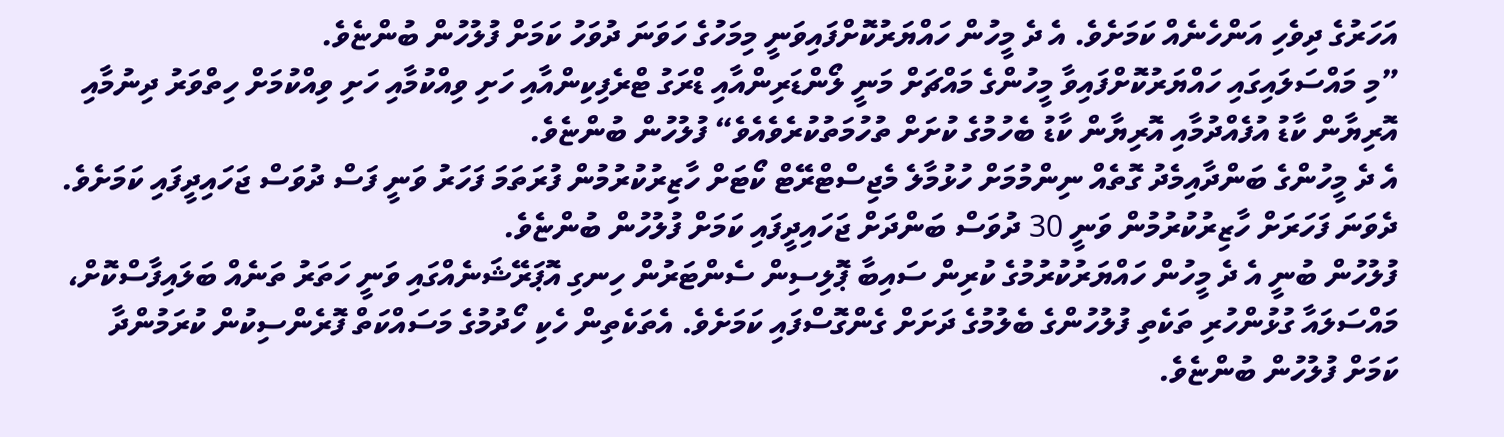އަހަރުގެ ދިވެހި އަންހެނެއް ކަމަށެވެ. އެ ދެ މީހުން ހައްޔަރުކޮށްފައިވަނީ މިމަހުގެ ހަވަނަ ދުވަހު ކަމަށް ފުލުހުން ބުންޏެވެ.
”މި މައްސަލައިގައި ހައްޔަރުކޮށްފައިވާ މީހުންގެ މައްޗަށް މަނީ ލޯންޑަރިންއާއި ޑްރަގު ޓްރެފިކިންއާއި ހަށި ވިއްކުމާއި ހަށި ވިއްކުމަށް ހިތްވަރު ދިނުމާއި އޮރިޔާން ކާޑު އުފެއްދުމާއި އޮރިޔާން ކާޑު ބެހުމުގެ ކުށަށް ތުހުމަތުކުރެވެއެވެ“ ފުލުހުން ބުންޏެވެ.
އެ ދެ މީހުންގެ ބަންދާއިމެދު ގޮތެއް ނިންމުމަށް ހުޅުމާލެ މެޖިސްޓްރޭޓް ކޯޓަށް ހާޒިރުކުރުމުން ފުރަތަމަ ފަހަރު ވަނީ ފަސް ދުވަސް ޖަހައިދީފައި ކަމަށެވެ. ދެވަނަ ފަހަރަށް ހާޒިރުކުރުމުން ވަނީ 30 ދުވަސް ބަންދަށް ޖަހައިދީފައި ކަމަށް ފުލުހުން ބުންޏެވެ.
ފުލުހުން ބުނީ އެ ދެ މީހުން ހައްޔަރުކުރުމުގެ ކުރިން ސައިބާ ޕޮލިސިން ސެންޓަރުން ހިނގި އޮޕަރޭޝަނެއްގައި ވަނީ ހަތަރު ތަނެއް ބަލައިފާސްކޮށް، މައްސަލައާ ގުޅުންހުރި ތަކެތި ފުލުހުންގެ ބެލުމުގެ ދަށަށް ގެންގޮސްފައި ކަމަށެވެ. އެތަކެތިން ހެކި ހޯދުމުގެ މަސައްކަތް ފޮރެންސިކުން ކުރަމުންދާ ކަމަށް ފުލުހުން ބުންޏެވެ.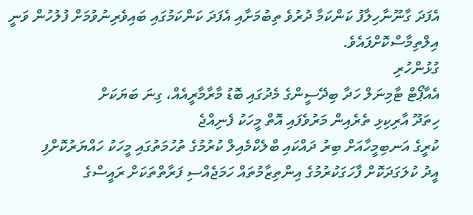އެފަދަ ގާނޫނާހިލާފު ކަންކަމާ ދުރުވެ ތިބުމަށާއި އެފަދަ ކަންކަމުގައި ބައިވެރިނުވުމަށް ފުލުހުން ވަނީ އިލްތިމާސްކޮށްފައެވެ.
ގުޅުންހުރި
އެއާޕޯޓް ޓާމިނަލް ހަދާ ބިދޭސީންގެ މެދުގައި ބޮޑު މާރާމާރީއެއް، ގިނަ ބަޔަކަށް
ހިތަދޫ އާރިކިޅި ތެރެއިން މަރުވެފައި އޮތް މީހަކު ފެނިއްޖެ
ކުރީގެ އަނބިމީހާއަށް ބިރު ދައްކައި ބްލެކްމެއިލް ކުރުމުގެ ތުހުމަތުގައި މީހަކު ހައްޔަރުކޮށްފި
އީދު ކުލަގަދަކޮށް ފާހަގަކުރުމުގެ އިންތިޒާމުތައް ހަމަޖެއްސި ފަރާތްތަކަށް ރައީސްގެ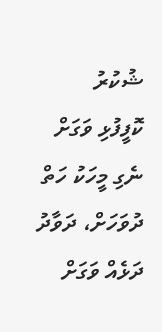ޝުކުރު
ކޮފީފުޅި ވަގަށް ނެގި މީހަކު ހަތް ދުވަހަށް، ދަވާދު ދަޅެއް ވަގަށް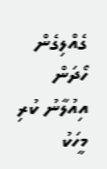ގެއްލިގެން ހޯދަން އިއުލާނު ކުރި މީހަކު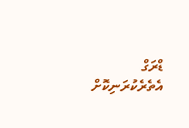ޑްރަގް އެތެރެކުރަނިކޮށް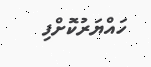ހައްޔަރުކޮށްފި